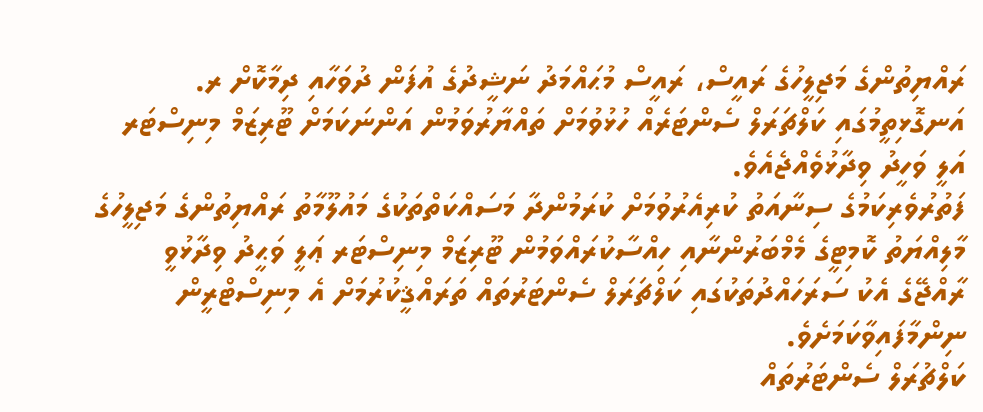ރައްޔިތުންގެ މަޖިލީހުގެ ރައީސް، ރައީސް މުޙައްމަދު ނަޝީދުގެ އުފަން ދުވަހާއި ދިމާކޮށް ރ. އަނގޮޅިތީމުގައި ކަލްޗަރަލް ސެންޓަރެއް ހުޅުވުމަށް ތައްޔާރުވަމުން އަންނަކަމަށް ޓޫރިޒަމް މިނިސްޓަރ އަލީ ވަހީދު ވިދާޅުވެއްޖެއެވެ.
ފަތުރުވެރިކަމުގެ ސިނާއަތު ކުރިއެރުވުމަށް ކުރަމުންދާ މަސައްކަތްތަކުގެ މައުލޫމާތު ރައްޔިތުންގެ މަޖިލީހުގެ މާލިއްޔަތު ކޮމިޓީގެ މެމްބަރުންނާއި ހިއްސާކުރައްވަމުން ޓޫރިޒަމް މިނިސްޓަރ ޢަލީ ވަޙީދު ވިދާޅުވީ ރާއްޖޭގެ އެކު ސަރަހައްދުތަކުގައި ކަލްޗަރަލް ސެންޓަރުތައް ތަރައްޤީކުރުމަށް އެ މިނިސްޓްރީން ނިންމާފައިވާކަމަށެވެ.
ކަލްޗުރަލް ސެންޓަރުތައް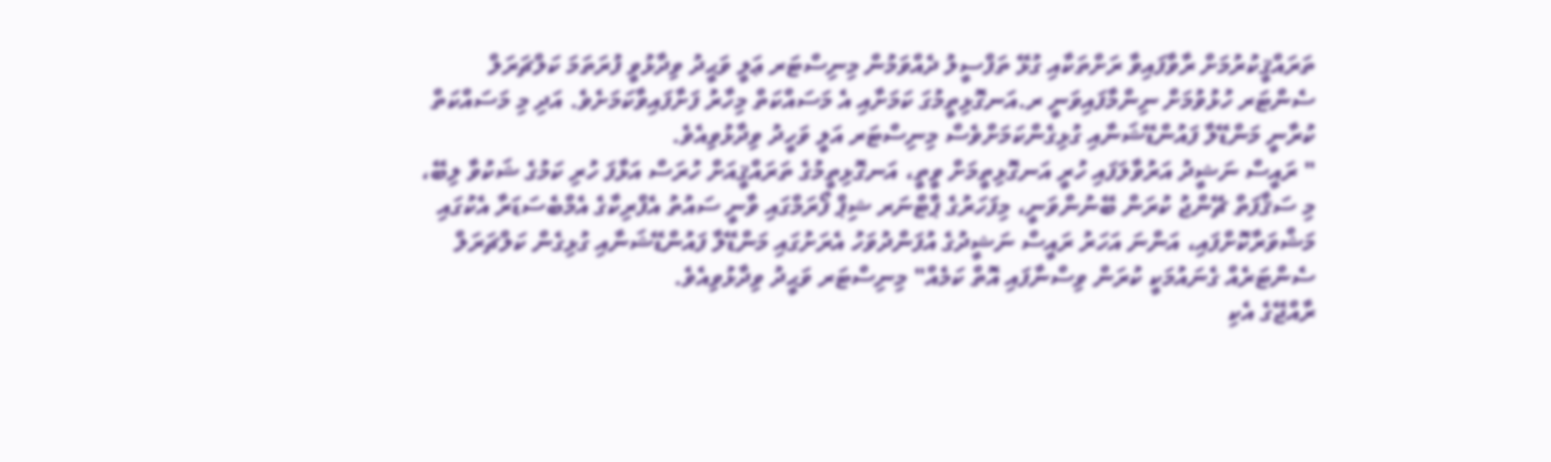ތަރައްޤީކުރުމަށް ރާވާފައިވާ ރަށްތަކާއި ގުޅޭ ތަފްސީލު ދެއްވަމުން މިނިސްޓަރ ޢަލީ ވަޙީދު ވިދާޅުވީ ފުރަތަމަ ކަލްޗަރަލް ސެންޓަރ ހުޅުވުމަށް ނިންމާފައިވަނީ ރ.އަނގޮޅިތީމުގަ ކަމަށާއި އެ މަސައްކަތް މިހާރު ފަށާފައިވާކަމަށެވެ. އަދި މި މަސައްކަތް ކުރާނީ މަންޑޭލާ ފައުންޑޭޝަނާއި ގުޅިގެންކަމަށްވެސް މިނިސްޓަރ އަލީ ވަހީދު ވިދާޅުވިއެވެ.
" ރައީސް ނަޝީދު އަރުވާލަފައި ހުރީ އަނގޮޅިތީމަށް ވީތީ، އަނގޮޅިތީމުގެ ތަރައްޤީއަށް ހުރަސް އަޅާފަ ހުރި ކަމުގެ ޝަކުވާ ލިބޭ، މި ސަޤާފަތް ޗޭންޖު ކުރަން ބޭނުންވަނީ، މިފަހަރުގެ ޕާޓްނަރ ޝިޕް ފޯރަމްގައި ވާނީ ސައުތު އެފްރިކާގެ އެމްބެސަޑަރާ އެކުގައި މަޝްވަރާކޮށްފައި، އަންނަ އަހަރު ރައީސް ނަޝީދުގެ އުފަންދުވަހު އެރަށުގައި މަންޑޭލާ ފައުންޑޭޝަނާއި ގުޅިގެން ކަލްޗަރަލް ސެންޓަރެއް ގެނައުމަކީ ކުރަން ވިސްނާފައި އޮތް ކަމެއް" މިނިސްޓަރ ވަޙީދު ވިދާޅުވިއެވެ.
ރާއްޖޭގެ އެކި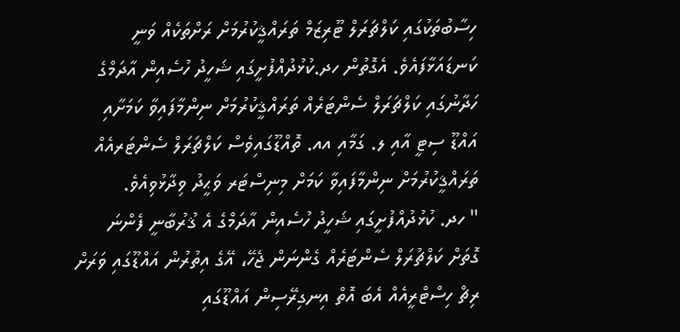ހިސާބުތަކުގައި ކަލްޗަރަލް ޓޫރިޒަމް ތަރައްޤީކުރުމަށް ރަށްތަކެއް ވަނީ ކަނޑައަޅާފައެވެ. އެގޮތުން ހދ.ކުޅުދުއްފުށީގައި ޝަހީދު ހުސެއިން އާދަމްގެ ހަދާނުގައި ކަލްޗަރަލް ސެންޓަރެއް ތަރައްޤީކުރުމަށް ނިންމާފައިވާ ކަމަށާއި އައްޑޫ ސިޓީ އާއި ލ. ގަމާއި އއ. ތޮއްޑޫގައިވެސް ކަލްޗަރަލް ސެންޓަރއެއް ތަރައްޤީކުރުމަށް ނިންމާފައިވާ ކަމަށް މިނިސްޓަރ ވަޙީދު ވިދާޅުވިއެވެ.
" ހދ. ކުޅުދުއްފުށީގައި ޝަހީދު ހުސެއިން އާދަމްގެ އެ ޤުރުބާނީ ފެންނަ ގޮތަށް ކަލްޗުރަލް ސެންޓަރެއް ގެންނަން ޖެހޭ، އޭގެ އިތުރުން އައްޑޫގައި ވަރަށް ރިޗް ހިސްޓްރީއެއް އެބަ އޮތް އިނގިރޭސިން އައްޑޫގައި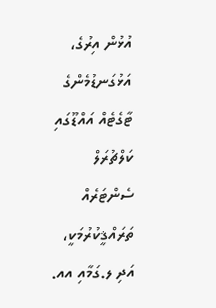އުޅުން އިރުގެ، އަޅުގަނޑުމެންގެ ޓާގެޓެއް އައްޑޫގައި ކަލްޗުރަލް ސެންޓަރެއް ތަރައްޤީކުރުމަކީ، އަދި ލ.ގަމާއި އއ.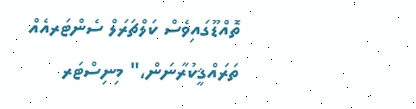ތޮއްޑޫގައިވެސް ކަލްޗަރަލް ސެންޓަރއެއް ތަރައްޤީކުރާނަން،" މިނިސްޓަރ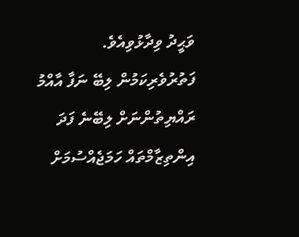ވަޙީދު ވިދާޅުވިއެވެ.
ފަތުރުވެރިކަމުން ލިބޭ ނަފާ އާއްމު ރައްޔިތުންނަށް ލިބޭނެ ފަދަ އިންތިޒާމްތައް ހަމަޖެއްސުމަށް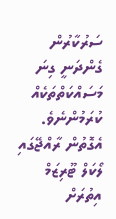ސަރުކާރުން ގެންދަނީ ގިނަ މަސައްކަތްތަކެއް ކުރަމުންނެވެ. އެގޮތުން ރާއްޖޭގައި ލޯކަލް ޓޫރިޒަމް އިތުރަށް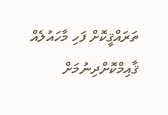ތަރައްޤީކޮށް ފަހި މާހައުލެއް ޤާއިމްކޮށްދިނުމަށް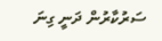ސަރުކާރުން ދަނީ ގިނަ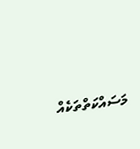މަސައްކަތްތަކެއް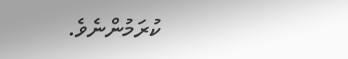ކުރަމުންނެވެ.